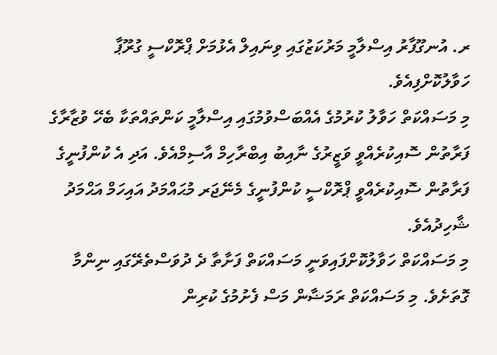ރ. އުނގޫފާރު އިސްލާމީ މަރުކަޒުގައި ވިނައިލް އެޅުމަށް ޕްރޮކްސީ ގުރޫޕާ ހަވާލުކޮށްފިއެވެ.
މި މަސައްކަތް ހަވާލު ކުރުމުގެ އެއްބަސްވުމުގައި އިސްލާމީ ކަންތައްތަކާ ބެހޭ ވުޒާރާގެ ފަރާތުން ސޮއިކުރެއްވީ ވަޒީރުގެ ނާއިބު އިބްރާހިމް އާސިމްއެވެ. އަދި އެ ކުންފުނީގެ ފަރާތުން ސޮއިކުރެއްވީ ޕްރޮކްސީ ކުންފުނީގެ މެނޭޖަރ މުޙައްމަދު އައިހަމް އަޙްމަދު ޝާހިދުއެވެ.
މި މަސައްކަތް ހަވާލުކޮށްފައިވަނީ މަސައްކަތް ފަށާތާ ދެ ދުވަސްތެރޭގައި ނިންމާ ގޮތަށެވެ. މި މަސައްކަތް ރަމަޟާން މަސް ފެށުމުގެ ކުރިން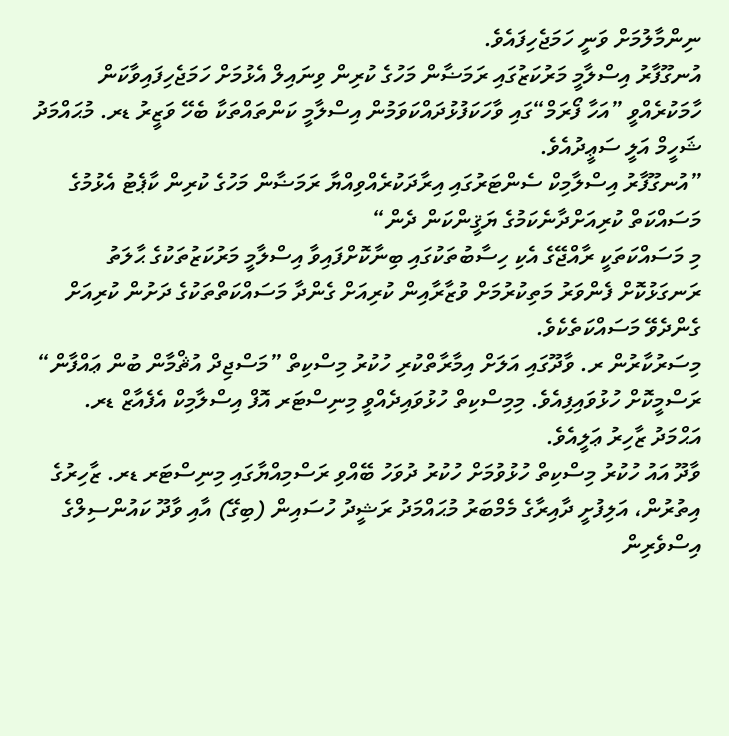ނިންމާލުމަށް ވަނީ ހަމަޖެހިފައެވެ.
އުނގޫފާރު އިސްލާމީ މަރުކަޒުގައި ރަމަޟާން މަހުގެ ކުރިން ވިނައިލް އެޅުމަށް ހަމަޖެހިފައިވާކަން ހާމަކުރެއްވީ ”އަހާ ފޯރަމް“ގައި ވާހަކަފުޅުދައްކަވަމުން އިސްލާމީ ކަންތައްތަކާ ބެހޭ ވަޒީރު ޑރ. މުޙައްމަދު ޝަހީމް އަލީ ސަޢީދުއެވެ.
”އުނގޫފާރު އިސްލާމިކް ސެންޓަރުގައި އިރާދަކުރެއްވިއްޔާ ރަމަޟާން މަހުގެ ކުރިން ކާޕެޓު އެޅުމުގެ މަސައްކަތް ކުރިއަށްދާނެކަމުގެ ޔަޤީންކަން ދެން“
މި މަސައްކަތަކީ ރާއްޖޭގެ އެކި ހިސާބުތަކުގައި ބިނާކޮށްފައިވާ އިސްލާމީ މަރުކަޒުތަކުގެ ޙާލަތު ރަނގަޅުކޮށް ފެންވަރު މަތިކުރުމަށް ވުޒާރާއިން ކުރިއަށް ގެންދާ މަސައްކަތްތަކުގެ ދަށުން ކުރިއަށް ގެންދެވޭ މަސައްކަތެކެވެ.
މިސަރުކާރުން ރ. ވާދޫގައި އަލަށް އިމާރާތްކުރި ހުކުރު މިސްކިތް ”މަސްޖިދް އުޘްމާން ބުން ޢައްފާން“ ރަސްމީކޮށް ހުޅުވައިފިއެވެ. މިމިސްކިތް ހުޅުވައިދެއްވީ މިނިސްޓަރ އޮފް އިސްލާމިކް އެފެއާޒް ޑރ. އަޙްމަދު ޒާހިރު ޢަލީއެވެ.
ވާދޫ އައު ހުކުރު މިސްކިތް ހުޅުވުމަށް ހުކުރު ދުވަހު ބޭއްވި ރަސްމިއްޔާގައި މިނިސްޓަރ ޑރ. ޒާހިރުގެ އިތުރުން، އަލިފުށީ ދާއިރާގެ މެމްބަރު މުޙައްމަދު ރަޝީދު ހުސައިން (ބިގޭ) އާއި ވާދޫ ކައުންސިލްގެ އިސްވެރިން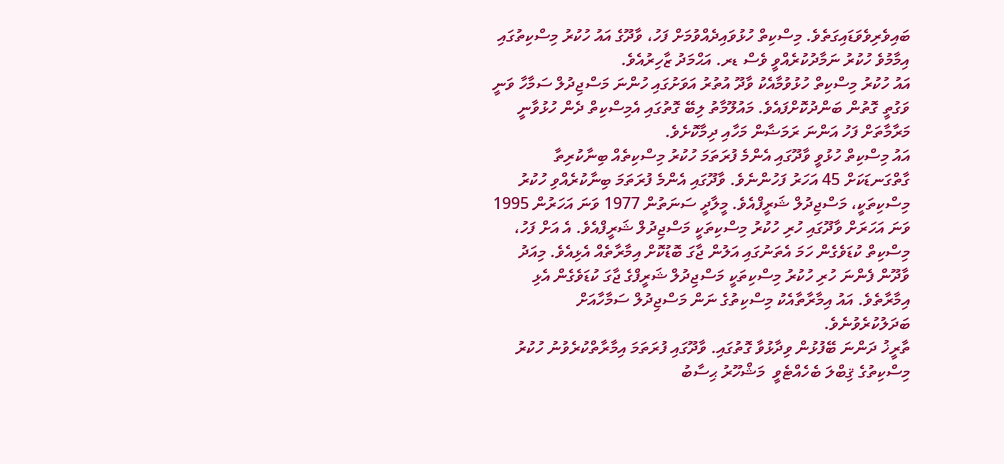ބައިވެރިވެވަޑައިގަތެވެ. މިސްކިތް ހުޅުވައިދެއްވުމަށް ފަހު، ވާދޫގެ އައު ހުކުރު މިސްކިތުގައި އިމާމުވެ ހުކުރު ނަމާދުކުރެއްވީ ވެސް ޑރ. އަޙްމަދު ޒާހިރުއެވެ.
އައު ހުކުރު މިސްކިތް ހުޅުވުމާއެކު ވާދޫ އުތުރު އަވަށުގައި ހުންނަ މަސްޖިދުލް ސަމާހާ ވަނީ ވަގުތީ ގޮތުން ބަންދުކޮށްފައެވެ. މައުލޫމާތު ލިބޭ ގޮތުގައި އެމިސްކިތް ދެން ހުޅުވާނީ މަރާމާތަށް ފަހު އަންނަ ރަމަޟާން މަހާއި ދިމާކޮށެވެ.
އައު މިސްކިތް ހުޅުވީ ވާދޫގައި އެންމެ ފުރަތަމަ ހުކުރު މިސްކިތެއް ބިނާކުރިތާ ގާތްގަނޑަކަށް 45 އަހަރު ފަހުންނެވެ. ވާދޫގައި އެންމެ ފުރަތަމަ ބިނާކުރެއްވި ހުކުރު މިސްކިތަކީ، މަސްޖިދުލް ޝަރީފްއެވެ. މީލާދީ ސަނަތުން 1977 ވަނަ އަހަރުން 1995 ވަނަ އަހަރަށް ވާދޫގައި ހުރި ހުކުރު މިސްކިތަކީ މަސްޖިދުލް ޝަރީފްއެވެ. އެ އަށް ފަހު، މިސްކިތް ކުޑަވެގެން ހަމަ އެތަނުގައި އަލުން ޖާގަ ބޮޑުކޮށް އިމާރާތެއް އެޅިއެވެ. މިއަދު ވާދޫން ފެންނަ ހުރި ހުކުރު މިސްކިތަކީ މަސްޖިދުލް ޝަރީފްގެ ޖާގަ ކުޑަވެގެން އެޅި އިމާރާތެވެ. އައު އިމާރާތާއެކު މިސްކިތުގެ ނަން މަސްޖިދުލް ސަމާހާއަށް ބަދަލުކުރެވުނެވެ.
ތާރީޚު ދަންނަ ބޭފުޅުން ވިދާޅުވާ ގޮތުގައި. ވާދޫގައި ފުރަތަމަ އިމާރާތްކުރެވުނު ހުކުރު މިސްކިތުގެ ޤިބްލަ ބެހެއްޓެވީ  މަޝްހޫރު ޙިސާބު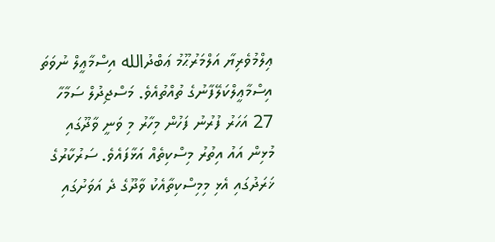ޢިލްމުވެރިޔާ އަލްމަރުޙޫމު ޢަބްދުالله އިސްމާޢީލް ނުވަތަ އިސްމާޢީލްކަލޭފާނުގެ ތުއްތުއެވެ. މަސްޖިދުލް ސަމާހާ 27 އަހަރު ފުރުނު ފަހުން މިހާރު މި ވަނީ ވާދޫގައި މުޅިން އައު އިތުރު މިސްކިތެއް އަޅާފައެވެ. ސަރުކާރުގެ ޚަރަދުގައި އެޅި މިމިސްކިތާއެކު ވާދޫގެ ދެ އަވަށުގައި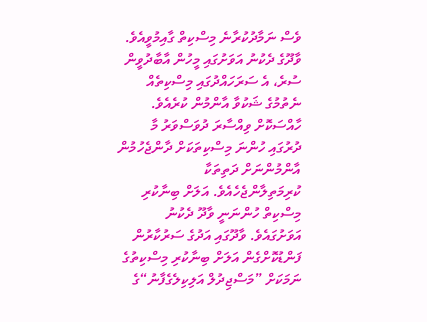ވެސް ނަމާދުކުރާނެ މިސްކިތް ގާއިމުވީއެވެ.
ވާދޫގެ ދެކުނު އަވަށުގައި މީހުން އާބާދުވީން ސުރެ، އެ ސަރަހައްދުގައި މިސްކިތެއް ނެތުމުގެ ޝަކުވާ އާންމުން ކުރެއެވެ. ހާއްސަކޮށް ވިއްސާރަ ދުވަސްވަރު މާ ދުރުގައި ހުންނަ މިސްކިތަކަށް ދާންޖެހުމުން އާންމުންނަށް ދަތިތަކާ ކުރިމަތިލާންޖެހެއެވެ. އަލަށް ބިނާކުރި މިސްކިތް ހުންނަނީ ވާދޫ ދެކުނު އަވަށުގައެވެ. ވާދޫގައި އަދުގެ ސަރުކާރުން ފަންޑުކޮށްގެން އަލަށް ބިނާކުރި މިސްކިތުގެ ނަމަކަށް ”މަސްޖިދުލް އަލިކިލެގެފާނު“ގެ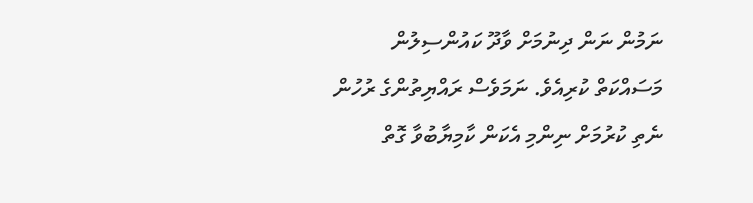ނަމުން ނަން ދިނުމަށް ވާދޫ ކައުންސިލުން މަސައްކަތް ކުރިއެވެ. ނަމަވެސް ރައްޔިތުންގެ ރުހުން ނެތި ކުރުމަށް ނިންމި އެކަން ކާމިޔާބުވާ ގޮތް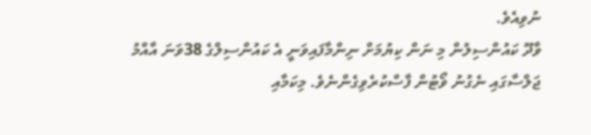ނުވިއެވެ.
ވާދޫ ކައުންސިލުން މި ނަން ކިޔުމަށް ނިންމާފައިވަނީ އެ ކައުންސިލްގެ 38ވަނަ އާއްމު ޖަލްސާގައި ނެގުނު ވޯޓުން ފާސްކުރެވިގެންނެވެ. މިކަމާއި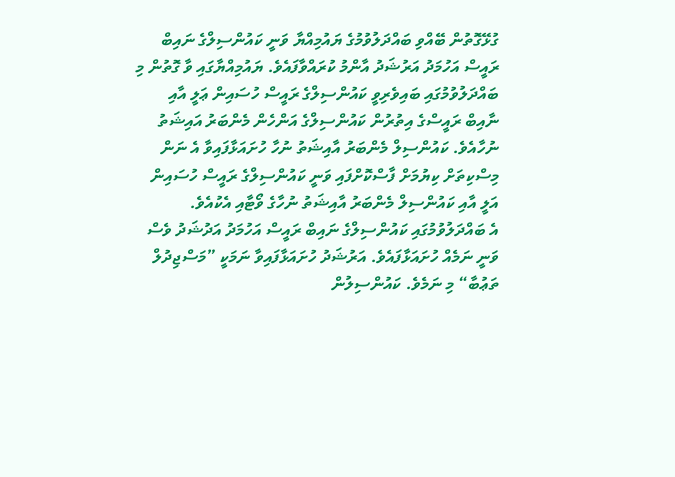ގުޅޭގޮތުން ބޭއްވި ބައްދަލުވުމުގެ ޔައުމިއްޔާ ވަނީ ކައުންސިލްގެ ނައިބް ރައީސް އަހުމަދު އަރުޝަދު އާންމު ކުރައްވާފައެވެ. ޔައުމިއްޔާގައި ވާ ގޮތުން މި ބައްދަލުވުމުގައި ބައިވެރިވީ ކައުންސިލްގެ ރައީސް ހުސައިން ޢަލީ އާއި ނާއިބް ރައީސްގެ އިތުރުން ކައުންސިލްގެ އަންހެން މެންބަރު އައިޝަތު ނުހާއެވެ. ކައުންސިލް މެންބަރު އާއިޝަތު ނުހާ ހުށައަޅާފައިވާ އެ ނަން މިސްކިތަށް ކިޔުމަށް ފާސްކޮށްފައި ވަނީ ކައުންސިލްގެ ރައީސް ހުސައިން އަލީ އާއި ކައުންސިލް މެންބަރު އާއިޝަތު ނުހާގެ ވޯޓާއި އެކުއެވެ.
އެ ބައްދަލުވުމުގައި ކައުންސިލްގެ ނައިބް ރައީސް އަހުމަދު އަދުޝަދު ވެސް ވަނީ ނަމެއް ހުށައަޅާފައެވެ. އަރުޝަދު ހުށައަޅާފައިވާ ނަމަކީ ”މަސްޖިދުލް ތަޢުބާ“ މި ނަމެވެ. ކައުންސިލުން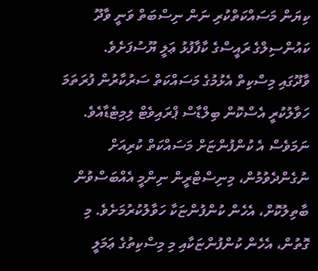ކިޔަން މަސައްކަތްކުރި ނަން ނިސްބަތް ވަނީ ވާދޫ ކައުންސިލްގެ ރައީސްގެ ކާފާފުޅު ޢަލީ ޔޫސުފަށެވެ.
ވާދޫގައި މިސްކިތް އެޅުމުގެ މަސައްކަތް ސަރުކާރުން ފުރަތަމަ ހަވާލުކުރީ އެސްކޮން ބިލްޑާސް ޕްރައިވެޓް ލިމިޓެޑާއެވެ. ނަމަވެސް އެ ކުންފުންޏަށް މަސައްކަތް ކުރިއަށް ނުގެންދެވުމުން، މިނިސްޓްރީން ނިންމީ އެއްބަސްވުން ބާތިލުކޮށް، އެހެން ކުންފުންޏަކާ ހަވާލުކުރުމަށެވެ. މި ގޮތުން، އެހެން ކުންފުންޏަކާއި މި މިސްކިތުގެ ޢަމަލީ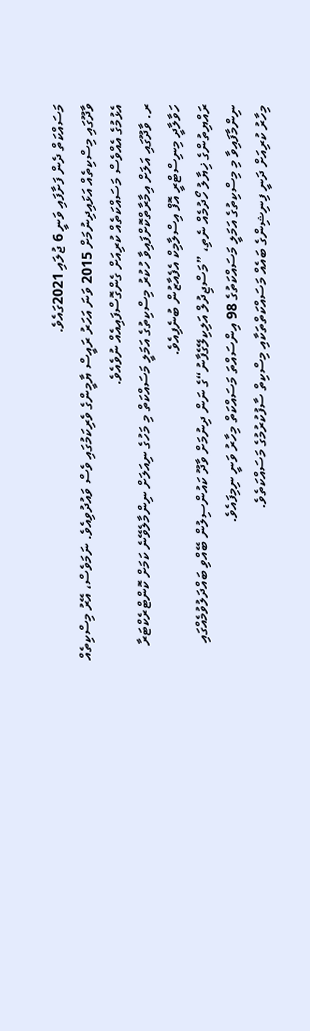މަސައްކަތް ދެން ފަށާފައި ވަނީ 6 ޖުލައި 2021ގައެވެ.
ވާދޫގައި މިސްކިތެއް އަޅައިދިނުމަށް 2015 ވަނަ އަހަރު ރައީސް ޔާމީންގެ ވެރިކަމުގައި ވެސް ވައުދުވިއެވެ. ނަމަވެސް، އޭރު މިސްކިތެއް އެޅުމުގެ އެއްވެސް މަސައްކަތެއް ކުރިއަށް ގެންގޮސްފައިއެއް ނުވެއެވެ.
ރ. ވާދޫގައި އަލަށް އިމާރާތްކޮށްފައިވާ ހުކުރު މިސްކިތުގެ އަމަލީ މަސައްކަތް މި މަހުގެ ނިއަލަށް ނިންމާލެވޭނެ ކަމަށް ކޮންޓްރެކްޓަރާ ހަވާލާދީ މިނިސްޓްރީ އޮފް އިސްލާމިކް އެފެއާޒުން ބުނެފިއެވެ.
ރައްޔިތުންގެ ޚިޔާލު ހޯދުމެއް ނެތި، ”މަސްޖިދުލް އަލިކިލޭގެފާނު“ގެ ނަން ދިނުމަށް ވާދޫ ކައުންސިލުން ބޭއްވި ބައްދަލުވުމެއްގައި ނިންމާފައިވާ މި މިސްކިތުގެ އަމަލީ މަސައްކަތުގެ 98 އިންސައްތަ މަސައްކަތް މިހާރު ވަނީ ނިމިފައެވެ.
މިހާރު ކުރިއަށް ދަނީ ފިނިޝިންގެ ބައެއް މަސައްކަތްތަކާއި މިސްކިތް ސާފުކުރުމުގެ މަސައްކަތެވެ.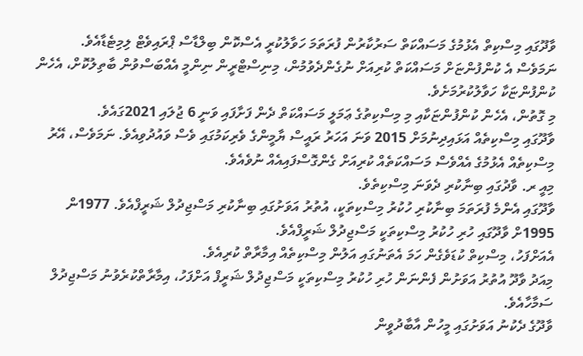ވާދޫގައި މިސްކިތް އެޅުމުގެ މަސައްކަތް ސަރުކާރުން ފުރަތަމަ ހަވާލުކުރީ އެސްކޮން ބިލްޑާސް ޕްރައިވެޓް ލިމިޓެޑާއެވެ.
ނަމަވެސް އެ ކުންފުންޏަށް މަސައްކަތް ކުރިއަށް ނުގެންދެވުމުން، މިނިސްޓްރީން ނިންމީ އެއްބަސްވުން ބާތިލުކޮށް، އެހެން ކުންފުންޏަކާ ހަވާލުކުރުމަށެވެ.
މި ގޮތުން، އެހެން ކުންފުންޏަކާއި މި މިސްކިތުގެ ޢަމަލީ މަސައްކަތް ދެން ފަށާފައި ވަނީ 6 ޖުލައި 2021ގައެވެ.
ވާދޫގައި މިސްކިތެއް އަޅައިދިނުމަށް 2015 ވަނަ އަހަރު ރައީސް ޔާމީންގެ ވެރިކަމުގައި ވެސް ވައުދުވިއެވެ. ނަމަވެސް، އޭރު މިސްކިތެއް އެޅުމުގެ އެއްވެސް މަސައްކަތެއް ކުރިއަށް ގެންގޮސްފައިއެއް ނުވެއެވެ.
މިއީ ރ. ވާދުގައި ބިނާކުރި ދެވަނަ މިސްކިތެވެ.
ވާދޫގައި އެންމެ ފުރަތަމަ ބިނާކުރި ހުކުރު މިސްކިތަކީ، އުތުރު އަވަށުގައި ބިނާކުރި މަސްޖިދުލް ޝަރީފްއެވެ. 1977ން 1995ށް ވާދޫގައި ހުރި ހުކުރު މިސްކިތަކީ މަސްޖިދުލް ޝަރީފްއެވެ.
އެއަށްފަހު، މިސްކިތް ކުޑަވެގެން ހަމަ އެތަނުގައި އަލުން މިސްކިތެއް އިމާރާތް ކުރިއެވެ.
މިއަދު ވާދޫ އުތުރު އަވަށުން ފެންނަން ހުރި ހުކުރު މިސްކިތަކީ މަސްޖިދުލް ޝަރީފް އަށްފަހު، އިމާރާތްކުރެވުނު މަސްޖިދުލް ސަމާހާއެވެ.
ވާދޫގެ ދެކުނު އަވަށުގައި މީހުން އާބާދުވީން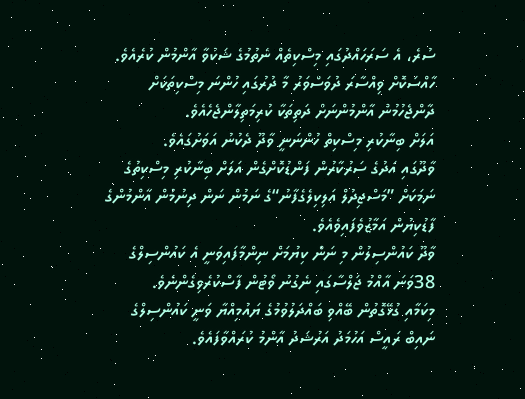ސުރެ، އެ ސަރަހައްދުގައި މިސްކިތެއް ނެތުމުގެ ޝަކުވާ އާންމުން ކުރެއެވެ. ހާއްސަކޮށް ވިއްސާރަ ދުވަސްވަރު މާ ދުރުގައި ހުންނަ މިސްކިތަކަށް ދާންޖެހުމުން އާންމުންނަށް ދަތިތަކާ ކުރިމަތިލާންޖެހެއެވެ.
އަލަށް ބިނާކުރި މިސްކިތް ހުންނަނީ ވާދޫ ދެކުނު އަވަށުގައެވެ.
ވާދޫގައި އަދުގެ ސަރުކާރުން ފަންޑުކޮށްގެން އަލަށް ބިނާކުރި މިސްކިތުގެ ނަމަކަށް ”މަސްޖިދުލް އަލިކިލެގެފާނު“ގެ ނަމުން ނަން ދިނުމުން އާންމުންގެ ފާޑުކިޔުން އަމާޒުވެފައިވެއެވެ.
ވާދޫ ކައުންސިލުން މި ނަން ކިޔުމަށް ނިންމާފައިވަނީ އެ ކައުންސިލްގެ 38ވަނަ އާއްމު ޖަލްސާގައި ނެގުނު ވޯޓުން ފާސްކުރެވިގެންނެވެ.
މިކަމާއި ގުޅޭގޮތުން ބޭއްވި ބައްދަލުވުމުގެ ޔައުމިއްޔާ ވަނީ ކައުންސިލްގެ ނައިބް ރައީސް އަހުމަދު އަރުޝަދު އާންމު ކުރައްވާފައެވެ.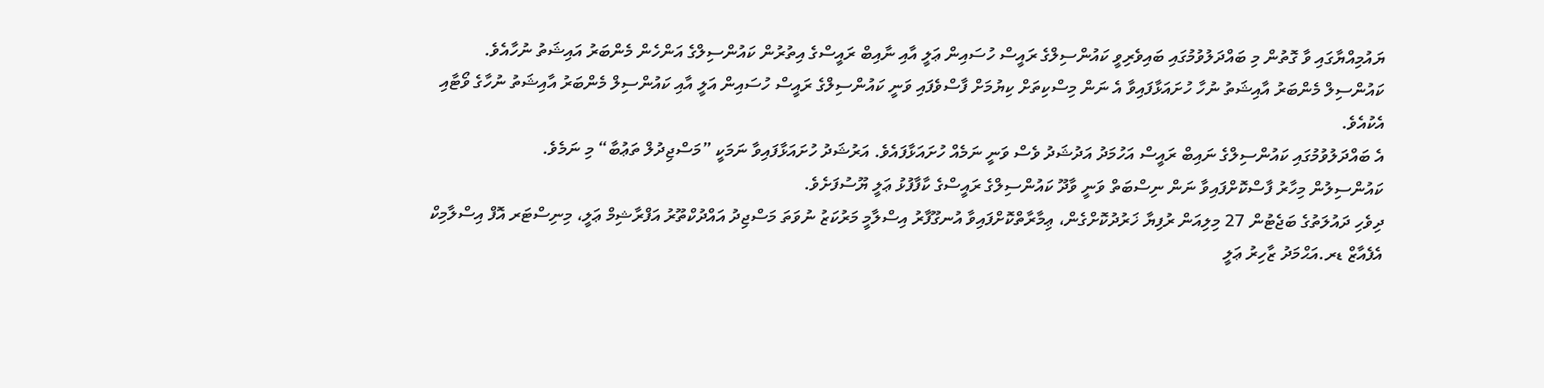ޔައުމިއްޔާގައި ވާ ގޮތުން މި ބައްދަލުވުމުގައި ބައިވެރިވީ ކައުންސިލްގެ ރައީސް ހުސައިން ޢަލީ އާއި ނާއިބް ރައީސްގެ އިތުރުން ކައުންސިލްގެ އަންހެން މެންބަރު އައިޝަތު ނުހާއެވެ.
ކައުންސިލް މެންބަރު އާއިޝަތު ނުހާ ހުށައަޅާފައިވާ އެ ނަން މިސްކިތަށް ކިޔުމަށް ފާސްވެފައި ވަނީ ކައުންސިލްގެ ރައީސް ހުސައިން އަލީ އާއި ކައުންސިލް މެންބަރު އާއިޝަތު ނުހާގެ ވޯޓާއި އެކުއެވެ.
އެ ބައްދަލުވުމުގައި ކައުންސިލްގެ ނައިބް ރައީސް އަހުމަދު އަދުޝަދު ވެސް ވަނީ ނަމެއް ހުށައަޅާފައެވެ. އަރުޝަދު ހުށައަޅާފައިވާ ނަމަކީ ”މަސްޖިދުލް ތަޢުބާ“ މި ނަމެވެ.
ކައުންސިލުން މިހާރު ފާސްކޮށްފައިވާ ނަން ނިސްބަތް ވަނީ ވާދޫ ކައުންސިލްގެ ރައީސްގެ ކާފާފުޅު ޢަލީ ޔޫސުފަށެވެ.
ދިވެހި ދައުލަތުގެ ބަޖެޓުން 27 މިލިއަން ރުފިޔާ ޚަރުދުކޮށްގެން، ޢިމާރާތްކޮށްފައިވާ އުނގޫފާރު އިސްލާމީ މަރުކަޒު ނުވަތަ މަސްޖިދު އައްދުކްތޫރު އަފްރާޝިމް ޢަލީ، މިނިސްޓަރ އޮފް އިސްލާމިކް އެފެއާޒް ޑރ.އަޙްމަދު ޒާހިރު ޢަލީ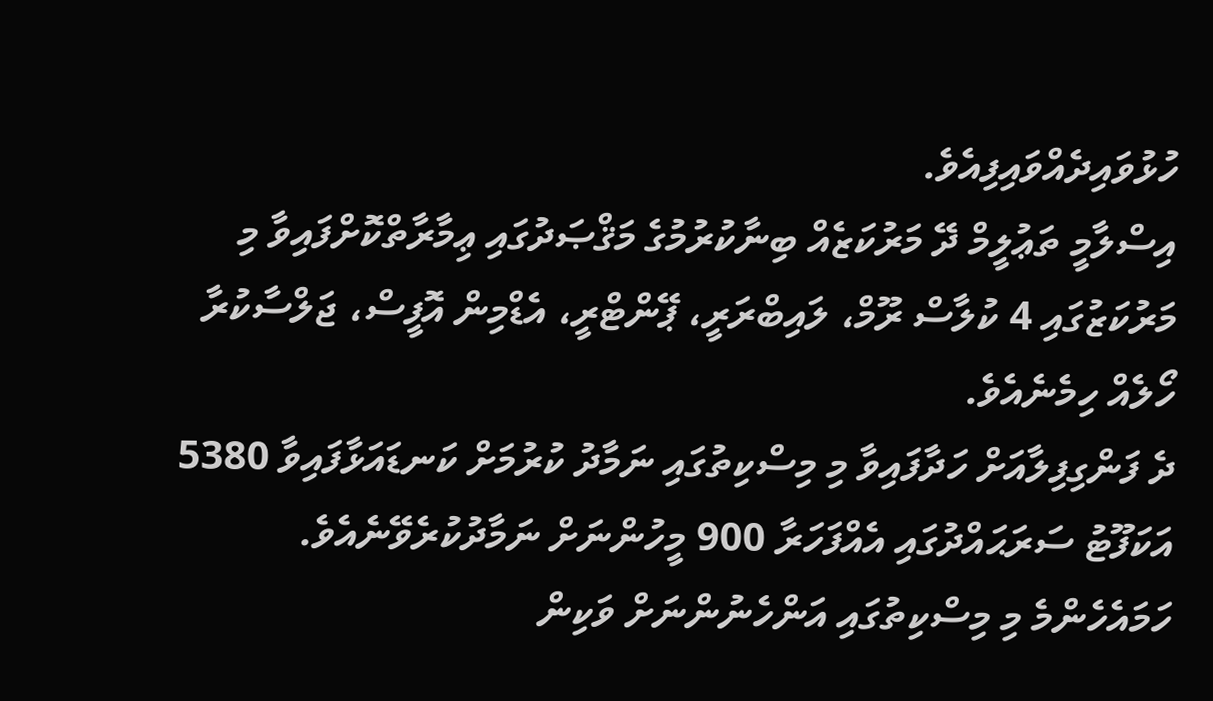ހުޅުވައިދެއްވައިފިއެވެ.
އިސްލާމީ ތަޢުލީމް ދޭ މަރުކަޒެއް ބިނާކުރުމުގެ މަޤްޞަދުގައި ޢިމާރާތްކޮށްފައިވާ މި މަރުކަޒުގައި 4 ކުލާސް ރޫމް، ލައިބްރަރީ، ޕޭންޓްރީ، އެޑްމިން އޮފީސް، ޖަލްސާކުރާ ހޯލެއް ހިމެނެއެވެ.
ދެ ފަންގިފިލާއަށް ހަދާފައިވާ މި މިސްކިތުގައި ނަމާދު ކުރުމަށް ކަނޑައަޅާފައިވާ 5380 އަކަފޫޓު ސަރަޙައްދުގައި އެއްފަހަރާ 900 މީހުންނަށް ނަމާދުކުރެވޭނެއެވެ. ހަމައެހެންމެ މި މިސްކިތުގައި އަންހެނުންނަށް ވަކިން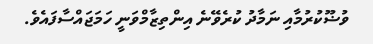ވުޟޫކުރުމާއި ނަމާދު ކުރެވޭނެ އިންތިޒާމްވަނީ ހަމަޖައްސާފައެވެ.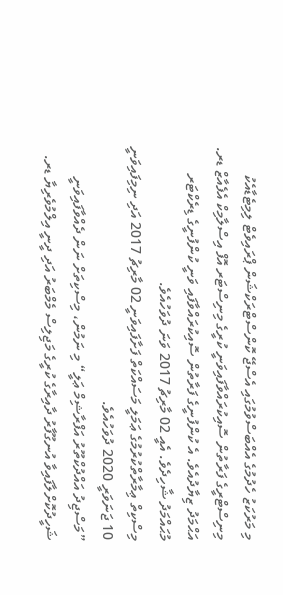މި މަރުކަޒު ހެދުމުގެ އެއްބަސްވުމުގައި އެސްޖޭ ކޮންސްޓްރަކްޝަން ޕްރައިވެޓް ލިމިޓެޑާއެކު މިނިސްޓްރީގެ ފަރާތުން ސޮއިކުރައްވާފައިވަނީ ކުރީގެ މިނިސްޓަރ އޮފް އިސްލާމިކް އެފެއާޒް ޑރ. އަޙްމަދު ޒިޔާދުއެވެ. އެ ކުންފުނީގެ ފަރާތުން ސޮއިކުރައްވާފައި ވަނީ ކުންފުނީގެ ޑިރެކްޓަރ މުޙައްމަދު ޝާހިދެވެ. އެއީ 02 މާރިޗު 2017 ވަނަ ދުވަހުއެވެ.
މިސްކިތް ޢިމާރާތްކުރުމުގެ ޢަމަލީ މަސައްކަތް ފަށާފައިވަނީ 02 މާރިޗު 2017 އަދި ނިމިފައިވަނީ 10 ޖަނަވަރީ 2020 ދުވަހުއެވެ.
”މަސްޖިދު އައްދުކްތޫރު އަފްރާޝިމް ޢަލީ“ މި ނަމުން، މިސްކިތަށް ނަން ދެއްވާފައިވަނީ ޝަހީދުކޮށްލާފައިވާ އުނގޫފާރު ދާއިރާގެ ކުރީގެ މަޖިލިސް މެމްބަރު އަދި ދީނީ އިލްމުވެރިޔާ ޑރ.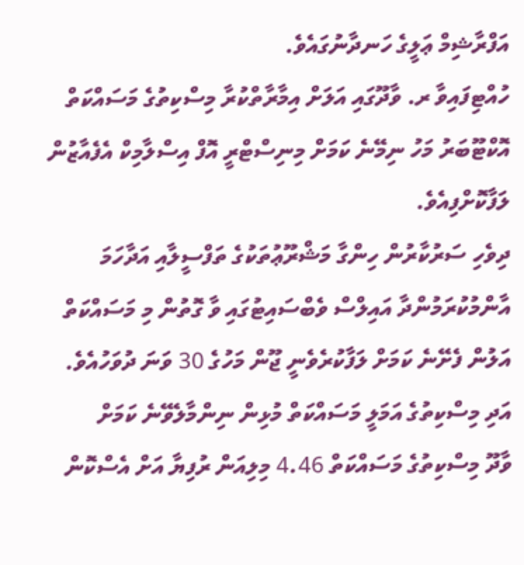އަފްރާޝިމް ޢަލީގެ ހަނދާނުގައެވެ.
ހުއްޓިފައިވާ ރ. ވާދޫގައި އަލަށް އިމާރާތްކުރާ މިސްކިތުގެ މަސައްކަތް އޮކްޓޫބަރު މަހު ނިމޭނެ ކަމަށް މިނިސްޓްރީ އޮފް އިސްލާމިކް އެފެއާޒުން ލަފާކޮށްފިއެވެ.
ދިވެހި ސަރުކާރުން ހިންގާ މަޝްރޫޢުތަކުގެ ތަފްސީލާއި އަދާހަމަ އާންމުކުރަމުންދާ އައިލްސް ވެބްސައިޓުގައި ވާ ގޮތުން މި މަސައްކަތް އަލުން ފެށޭނެ ކަމަށް ލަފާކުރެވެނީ ޖޫން މަހުގެ 30 ވަނަ ދުވަހުއެވެ. އަދި މިސްކިތުގެ އަމަލީ މަސައްކަތް މުޅިން ނިންމާލެވޭނެ ކަމަށް
ވާދޫ މިސްކިތުގެ މަސައްކަތް 4.46 މިލިއަން ރުފިޔާ އަށް އެސްކޮން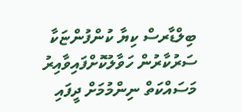ބިލްޑާރސް ކިޔާ ކުންފުންޏަކާ ސަރުކާރުން ހަވާލުކޮށްފައިވާއިރު މަސައްކަތް ނިންމުމަށް ދީފައި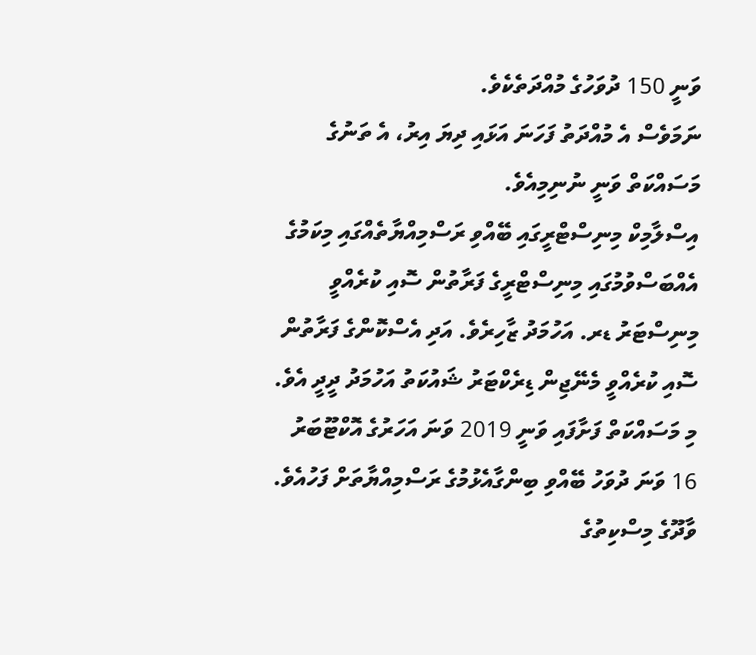ވަނީ 150 ދުވަހުގެ މުއްދަތެކެވެ.
ނަމަވެސް އެ މުއްދަތު ފަހަނަ އަޅައި ދިޔަ އިރު، އެ ތަނުގެ މަސައްކަތް ވަނީ ނުނިމިއެވެ.
އިސްލާމިކް މިނިސްޓްރީގައި ބޭއްވި ރަސްމިއްޔާތެއްގައި މިކަމުގެ އެއްބަސްވުމުގައި މިނިސްޓްރީގެ ފަރާތުން ސޮއި ކުރެއްވީ މިނިސްޓަރު ޑރ. އަހުމަދު ޒާހިރެވެ. އަދި އެސްކޮންގެ ފަރާތުން ސޮއި ކުރެއްވީ މެނޭޖިން ޑިރެކްޓަރު ޝައުކަތު އަހުމަދު ދީދީ އެވެ.
މި މަސައްކަތް ފަށާފައި ވަނީ 2019 ވަނަ އަހަރުގެ އޮކްޓޫބަރު 16 ވަނަ ދުވަހު ބޭއްވި ބިންގާއެޅުމުގެ ރަސްމިއްޔާތަށް ފަހުއެވެ.
ވާދޫގެ މިސްކިތުގެ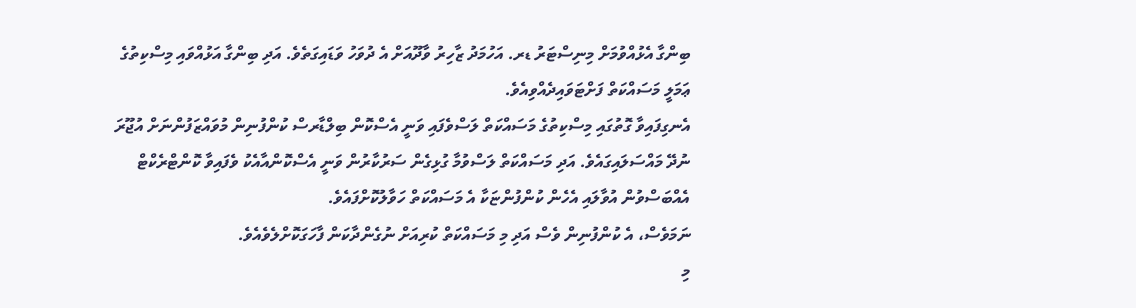ބިންގާ އެޅުއްވުމަށް މިނިސްޓަރު ޑރ. އަހުމަދު ޒާހިރު ވާދޫއަށް އެ ދުވަހު ވަޑައިގަތެވެ. އަދި ބިންގާ އަޅުއްވައި މިސްކިތުގެ ޢަމަލީ މަސައްކަތް ފަށްޓަވައިދެއްވިއެވެ.
އެނގިފައިވާ ގޮތުގައި މިސްކިތުގެ މަސައްކަތް ލަސްވެފައި ވަނީ އެސްކޮން ބިލްޑާރސް ކުންފުނިން މުވައްޒަފުންނަށް އުޖޫރަ ނުދޭ މައްސަލައިގައެވެ. އަދި މަސައްކަތް ލަސްވުމާ ގުޅިގެން ސަރުކާރުން ވަނީ އެސްކޮންއާއެކު ވެފައިވާ ކޮންޓްރެކްޓް އެއްބަސްވުން އުވާލައި އެހެން ކުންފުންޏަކާ އެ މަސައްކަތް ހަވާލުކޮށްފައެވެ.
ނަމަވެސް، އެ ކުންފުނިން ވެސް އަދި މި މަސައްކަތް ކުރިއަށް ނުގެންދާކަން ފާހަގަކޮށްލެވެއެވެ.
މި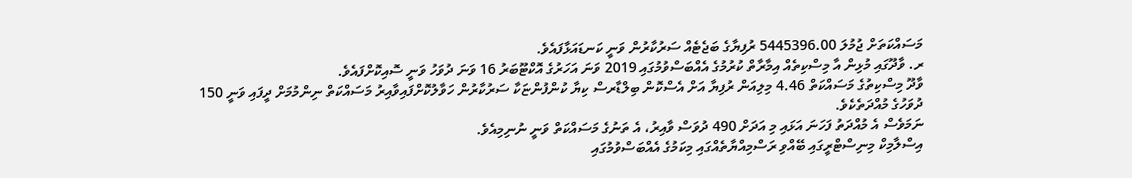މަސައްކަތަށް ޖުމުލަ 5445396.00 ރުފިޔާގެ ބަޖެޓެއް ސަރުކާރުން ވަނީ ކަނޑައަޅާފައެވެ.
ރ. ވާދޫގައި މުޅިން އާ މިސްކިތެއް އިމާރާތް ކުރުމުގެ އެއްބަސްވުމުގައި 2019 ވަނަ އަހަރުގެ އޮކްޓޫބަރު 16 ވަނަ ދުވަހު ވަނީ ސޮއިކޮށްފައެވެ.
ވާދޫ މިސްކިތުގެ މަސައްކަތް 4.46 މިލިއަން ރުފިޔާ އަށް އެސްކޮން ބިލްޑާރސް ކިޔާ ކުންފުންޏަކާ ސަރުކާރުން ހަވާލުކޮށްފައިވާއިރު މަސައްކަތް ނިންމުމަށް ދީފައި ވަނީ 150 ދުވަހުގެ މުއްދަތެކެވެ.
ނަމަވެސް އެ މުއްދަތު ފަހަނަ އަޅައި މި އަދަށް 490 ދުވަސް ވާއިރު، އެ ތަނުގެ މަސައްކަތް ވަނީ ނުނިމިއެވެ.
އިސްލާމިކް މިނިސްޓްރީގައި ބޭއްވި ރަސްމިއްޔާތެއްގައި މިކަމުގެ އެއްބަސްވުމުގައި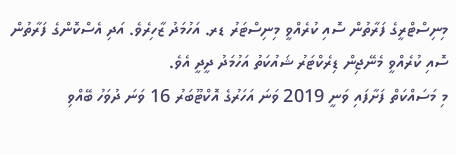މިނިސްޓްރީގެ ފަރާތުން ސޮއި ކުރެއްވީ މިނިސްޓަރު ޑރ. އަހުމަދު ޒާހިރެވެ. އަދި އެސްކޮންގެ ފަރާތުން ސޮއި ކުރެއްވީ މެނޭޖިން ޑިރެކްޓަރު ޝައުކަތު އަހުމަދު ދީދީ އެވެ.
މި މަސައްކަތް ފަށާފައި ވަނީ 2019 ވަނަ އަހަރުގެ އޮކްޓޫބަރު 16 ވަނަ ދުވަހު ބޭއްވި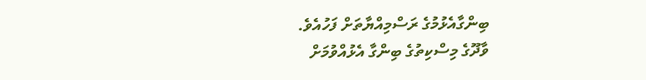ބިންގާއެޅުމުގެ ރަސްމިއްޔާތަށް ފަހުއެވެ.
ވާދޫގެ މިސްކިތުގެ ބިންގާ އެޅުއްވުމަށް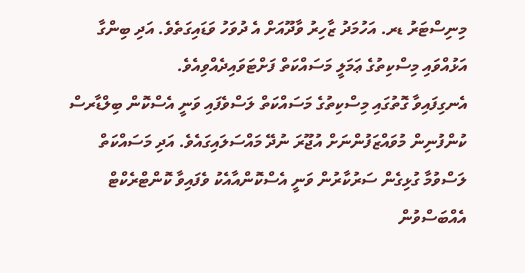މިނިސްޓަރު ޑރ. އަހުމަދު ޒާހިރު ވާދޫއަށް އެ ދުވަހު ވަޑައިގަތެވެ. އަދި ބިންގާ އަޅުއްވައި މިސްކިތުގެ ޢަމަލީ މަސައްކަތް ފަށްޓަވައިދެއްވިއެވެ.
އެނގިފައިވާ ގޮތުގައި މިސްކިތުގެ މަސައްކަތް ލަސްވެފައި ވަނީ އެސްކޮން ބިލްޑާރސް ކުންފުނިން މުވައްޒަފުންނަށް އުޖޫރަ ނުދޭ މައްސަލައިގައެވެ. އަދި މަސައްކަތް ލަސްވުމާ ގުޅިގެން ސަރުކާރުން ވަނީ އެސްކޮންއާއެކު ވެފައިވާ ކޮންޓްރެކްޓް އެއްބަސްވުން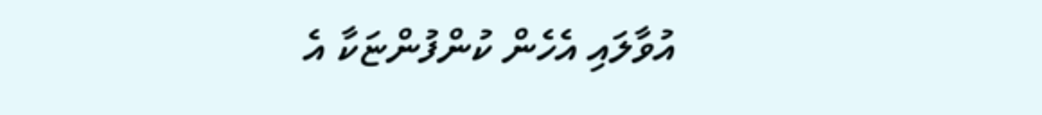އުވާލައި އެހެން ކުންފުންޏަކާ އެ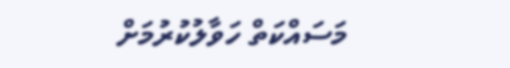މަސައްކަތް ހަވާލުކުރުމަށް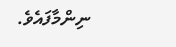ނިންމާފައެވެ.